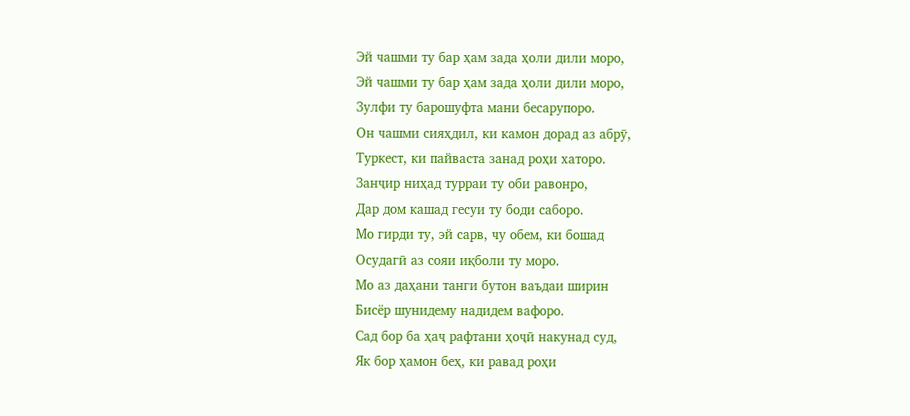Эй чашми ту бар ҳам зада ҳоли дили моро,
Эй чашми ту бар ҳам зада ҳоли дили моро,
Зулфи ту барошуфта мани бесарупоро.
Он чашми сияҳдил, ки камон дорад аз абрӯ,
Туркест, ки пайваста занад роҳи хаторо.
Занҷир ниҳад турраи ту оби равонро,
Дар дом кашад гесуи ту боди саборо.
Мо гирди ту, эй сарв, чу обем, ки бошад
Осудагӣ аз сояи иқболи ту моро.
Мо аз даҳани танги бутон ваъдаи ширин
Бисёр шунидему надидем вафоро.
Сад бор ба ҳаҷ рафтани ҳоҷӣ накунад суд,
Як бор ҳамон беҳ, ки равад роҳи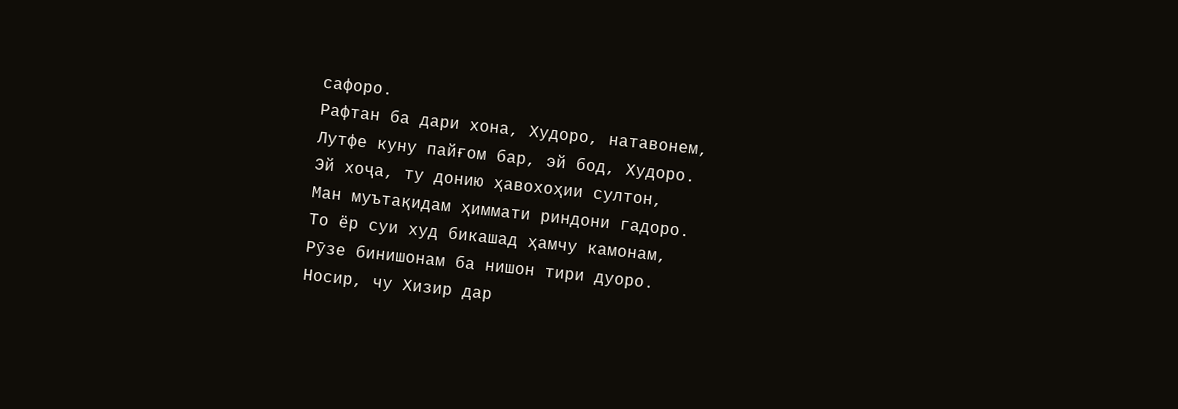сафоро.
Рафтан ба дари хона, Худоро, натавонем,
Лутфе куну пайғом бар, эй бод, Худоро.
Эй хоҷа, ту донию ҳавохоҳии султон,
Ман муътақидам ҳиммати риндони гадоро.
То ёр суи худ бикашад ҳамчу камонам,
Рӯзе бинишонам ба нишон тири дуоро.
Носир, чу Хизир дар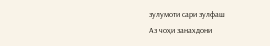зулумоти сари зулфаш
Аз чоҳи занахдони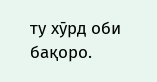ту хӯрд оби бақоро.